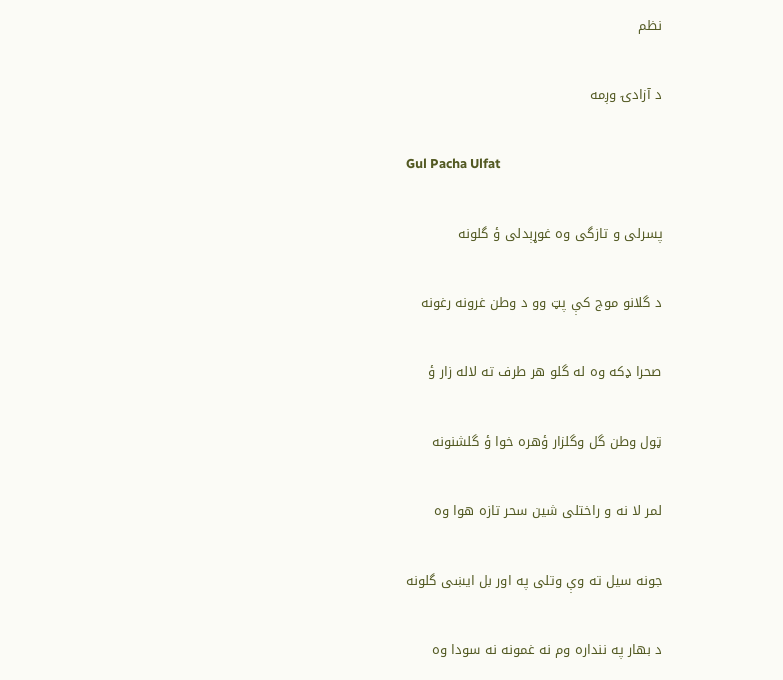نظم

د آزادۍ وږمه

Gul Pacha Ulfat

پسرلی و تازگی وه غوړېدلی ؤ گلونه

د گلانو موج کې پټ وو د وطن غرونه رغونه

صحرا ډکه وه له گلو هر طرف ته لاله زار ؤ

ټول وطن گل وگلزار ؤهره خوا ؤ گلشنونه

لمر لا نه و راختلی شين سحر تازه هوا وه

جونه سيل ته وې وتلی په اور بل ايښی گلونه

د بهار په ننداره وم نه غمونه نه سودا وه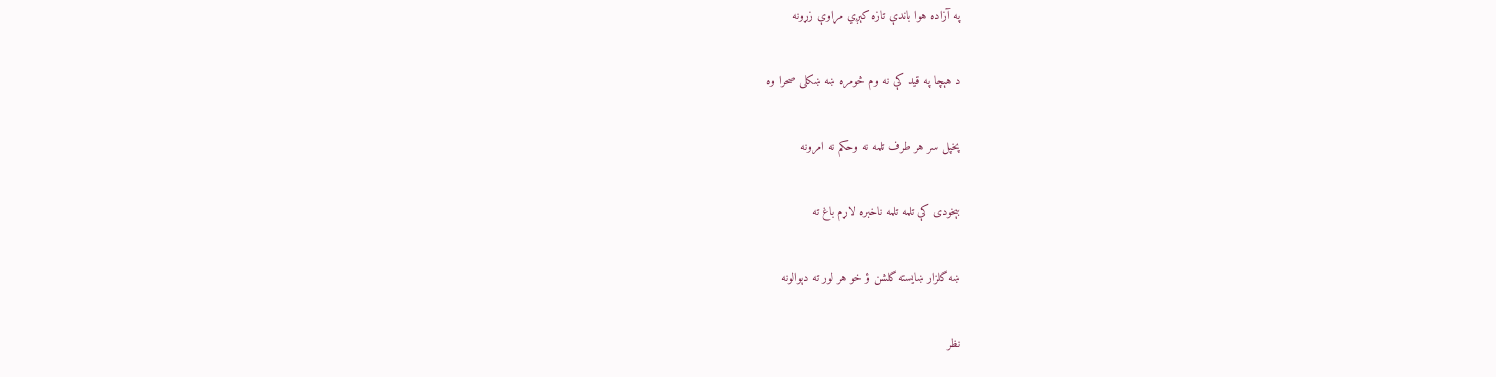په آزاده هوا باندې تازه کېږي مړاوې زړونه

د هېچا په قيد کې نه وم څومره ښه ښکلی صحرا وه

پخپل سر هر طرف تلمه نه وحکم نه امرونه

بېخودی کې تلمه تلمه ناخبره لاړم باغ ته

ښه گلزار ښايسته گلشن ؤ خو هر لور ته دېوالونه

نظر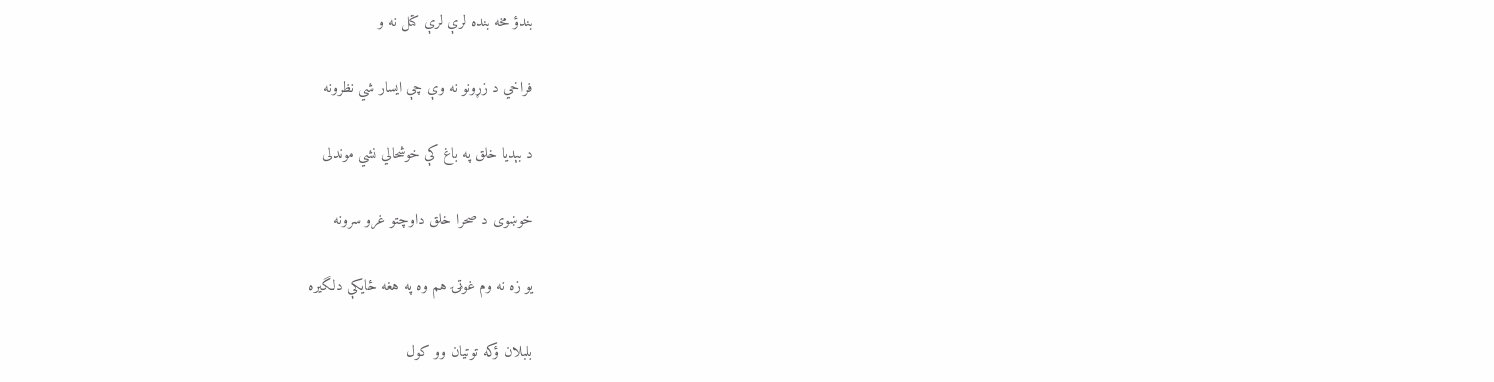بندؤ مخه بنده لرې لرې کتل نه و

فراخي د زړونو نه وې چې ايسار شي نظرونه

د بېديا خلق په باغ کې خوشحالي نشي موندلی

خوښوی د صحرا خلق داوچتو غرو سرونه

يو زه نه وم غوټۍ هم وه په هغه ځایکې دلگيره

بلبلان ؤکه توتيان وو کول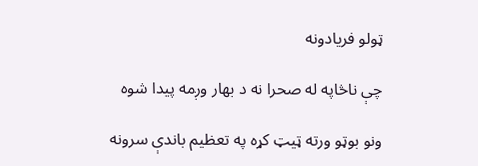ټولو فريادونه

چې ناڅاپه له صحرا نه د بهار وږمه پيدا شوه

ونو بوټو ورته ټيټ کړه په تعظيم باندې سرونه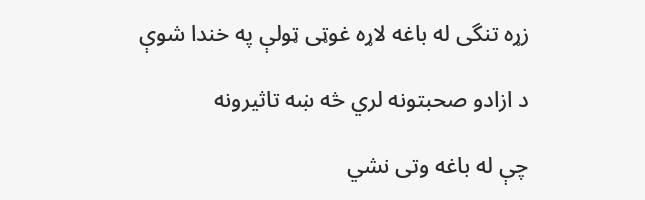زړه تنگی له باغه لاړه غوټی ټولې په خندا شوې

د ازادو صحبتونه لري څه ښه تاثيرونه

چې له باغه وتی نشي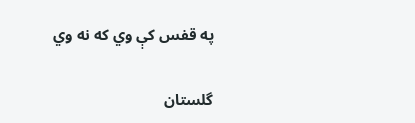په قفس کې وي که نه وي

گلستان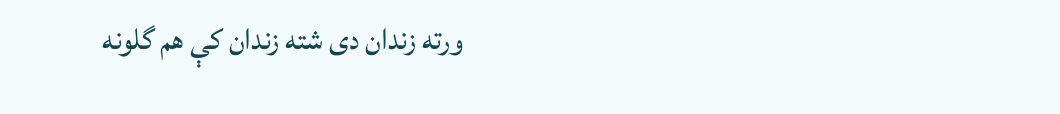ورته زندان دی شته زندان کې هم گلونه